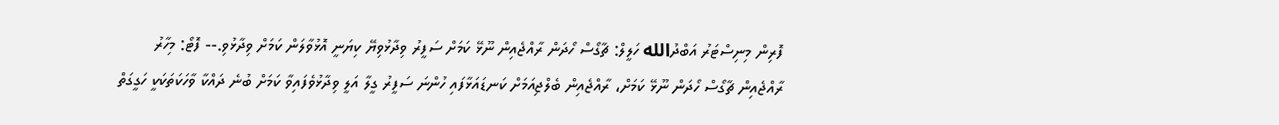ފޮރިން މިނިސްޓަރު އަބްދުالله ހަލީލް: ޗާގޯސް ހޯދަން ރާއްޖެއިން ނޫޅޭ ކަމަށް ސަފީރު ވިދާޅުވިޔޭ ކިޔަނީ އޮޅުވާލަން ކަމަށް ވިދާޅުވި.-- ފޮޓޯ: މިހާރު
ރާއްޖެއިން ޗާގޯސް ހޯދަން ނޫޅޭ ކަމަށް، ރާއްޖެއިން ބެލްޖިއަމަށް ކަނޑައަޅާފައި ހުންނަ ސަފީރު ގީލާ އަލީ ވިދާޅުވެފައިވާ ކަމަށް ބުނެ ދައްކާ ވާހަކަތަކަކީ ހަގީގަތް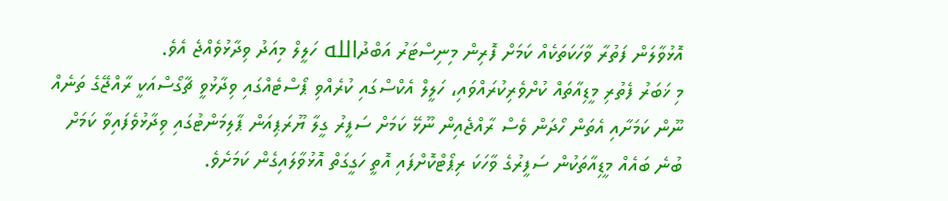އޮޅުވާލަން ފަތުރާ ވާހަކަތަކެއް ކަމަށް ފޮރިން މިނިސްޓަރު އަބްދުالله ހަލީލް މިއަދު ވިދާޅުވެއްޖެ އެވެ.
މި ޚަބަރު ފެތުރި މީޑިއާތައް ކުށްވެރިކުރައްވައި، ހަލީލް އެކްސްގައި ކުރެއްވި ޕޯސްޓެއްގައި ވިދާޅުވީ ޗާގޯސްއަކީ ރާއްޖޭގެ ތަނެއް ނޫން ކަމަށާއި އެތަން ހޯދަން ވެސް ރާއްޖެއިން ނޫޅޭ ކަމަށް ސަފީރު ގީލާ ޔޫރަޕިއަން ޕާލިމަންޓުގައި ވިދާޅުވެފައިވާ ކަމަށް ބުނެ ބައެއް މީޑިއާތަކުން ސަފީރުގެ ވާހަކަ ރިޕޯޓްކޮށްފައި އޮތީ ހަގީގަތް އޮޅުވާލައިގެން ކަމަށެވެ.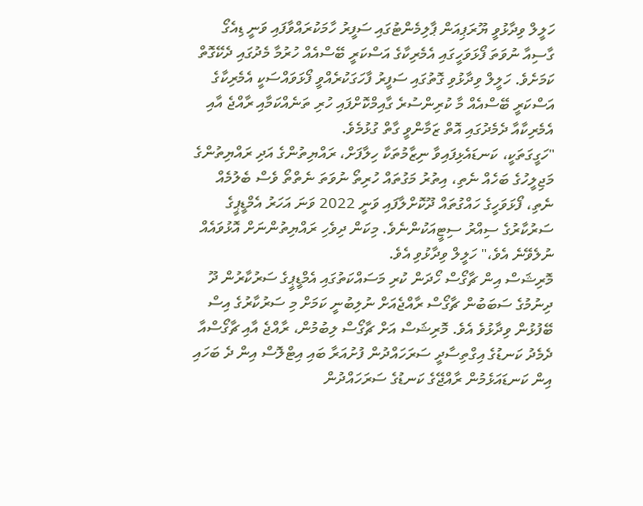ހަލީލް ވިދާޅުވީ ޔޫރަޕިއަން ޕާލިމެންޓުގައި ސަފީރު ހާމަކުރައްވާފައި ވަނީ ޑިއެގޯ ގާސިއާ ނުވަތަ ފޯޅަވަހީގައި އެމެރިކާގެ އަސްކަރީ ބޭސްއެއް ހުރުމާ މެދުގައި ދެކޭގޮތް ކަމަށެވެ. ހަލީލް ވިދާޅުވި ގޮތުގައި ސަފީރު ފާހަގަކުރެއްވީ ފޯޅަވައްސަކީ އެމެރިކާގެ އަސްކަރީ ބޭސްއެއް މާ ކުރިންސުރެ ގާއިމްކޮށްފައި ހުރި ތަނެއްކަމާއި ރާއްޖެ އާއި އެމެރިކާއާ ދެމެދުގައި އޮތް ޒަމާންވީ ގާތް ގުޅުމެވެ.
"ހަގީގަތަކީ، ކަނޑައެޅިފައިވާ ނިޒާމުތަކާ ހިލާފަށް، ރައްޔިތުންގެ އަދި ރައްޔިތުންގެ މަޖިލީހުގެ ބަހެއް ނެތި، އިތުރު މަގުތައް ހުރިތޯ ނުވަތަ ނެތްތޯ ވެސް ބެލުމެއް ނެތި، ފޯޅަވަހީގެ ހައްގުތައް ދޫކޮށްލާފައި ވަނީ 2022 ވަނަ އަހަރު އެމްޑީޕީގެ ސަރުކާރުގެ ސިއްރު ސިޓީއަކުންނެވެ. މިކަން ދިވެހި ރައްޔިތުންނަށް އޮޅުވައެއް ނުލެވޭނެ އެވެ،" ހަލީލް ވިދާޅުވި އެވެ.
މޮރިޝަސް އިން ޗާގޯސް ހޯދަން ކުރި މަސައްކަތުގައި އެމްޑީޕީގެ ސަރުކާރުން ދޫ ދިނުމުގެ ސަބަބުން ޗާގޯސް ރާއްޖެއަށް ނުލިބުނީ ކަމަށް މި ސަރުކާރުގެ އިސް ބޭފުޅުން ވިދާޅުވެ އެވެ. މޮރިޝަސް އަށް ޗާގޯސް ލިބުމުން، ރާއްޖެ އާއި ޗާގޯސްއާ ދެމެދު ކަނޑުގެ އިގްތިސާދީ ސަރަހައްދުން ފުށުއަރާ ބައި އިޓްލޮސް އިން ދެ ބަހައި އިން ކަނޑައަޅެމުން ރާއްޖޭގެ ކަނޑުގެ ސަރަހައްދުން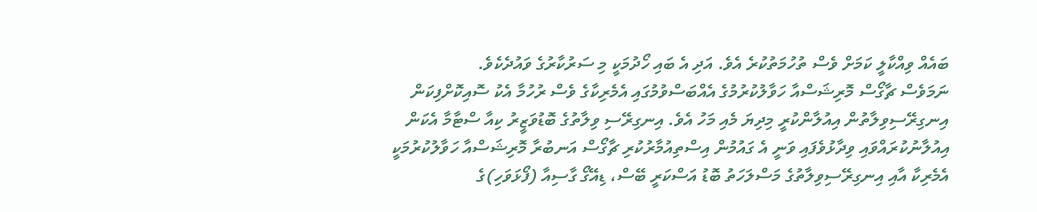ބައެއް ވިއްކާލީ ކަމަށް ވެސް ތުހުމަތުކުރެ އެވެ. އަދި އެ ބައި ހޯދުމަކީ މި ސަރުކާރުގެ ވައުދެކެވެ.
ނަމަވެސް ޗާގޯސް މޮރިޝަސްއާ ހަވާލުކުރުމުގެ އެއްބަސްވުމުގައި އެމެރިކާގެ ވެސް ރުހުމާ އެކު ސޮއިކޮށްފިކަން އިނގިރޭސިވިލާތުން އިއުލާންކުރީ މިދިޔަ މެއި މަހު އެވެ. އިނގިރޭސި ވިލާތުގެ ބޮޑުވަޒީރު ކިއާ ސްޓާމާ އެކަން އިއުލާނުކުރައްވައި ވިދާޅުވެފައި ވަނީ އެ ގައުމުން އިސްތިއުމާރުކުރި ޗާގޯސް އަނބުރާ މޮރިޝަސްއާ ހަވާލުކުރުމަކީ އެމެރިކާ އާއި އިނގިރޭސިވިލާތުގެ މަސްލަހަތު ބޮޑު އަސްކަރީ ބޭސް، ޑިއޭގޯ ގާސިއާ (ފޯޅަވަހި)ގެ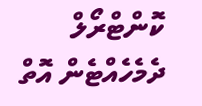ކޮންޓްރޯލް ދެމެހެއްޓެން އޮތް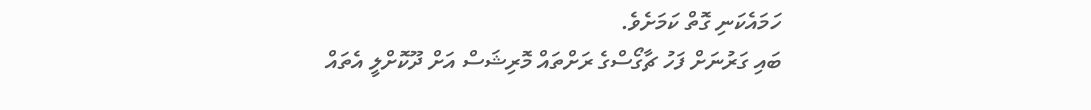ހަމައެކަނި ގޮތް ކަމަށެވެ.
ބައި ގަރުނަށް ފަހު ޗާގޯސްގެ ރަށްތައް މޮރިޝަސް އަށް ދޫކޮށްލީ އެތައް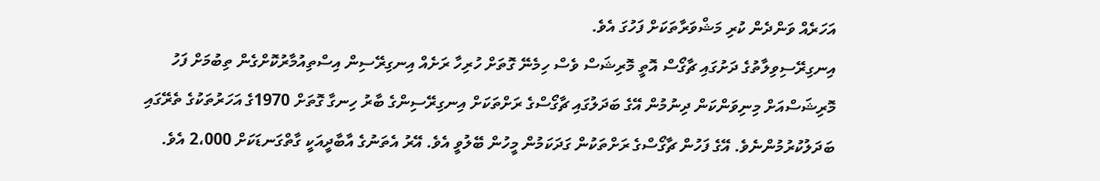އަހަރެއް ވަންދެން ކުރި މަޝްވަރާތަކަށް ފަހުގަ އެވެ.
އިނގިރޭސިވިލާތުގެ ދަށުގައި ޗާގޯސް އޮތީ މޮރިޝަސް ވެސް ހިމެނޭ ގޮތަށް ހުރިހާ ރަށެއް އިނގިރޭސިން އިސްތިއުމާރުކޮށްގެން ތިބުމަށް ފަހު މޮރިޝަސްއަށް މިނިވަންކަން ދިނުމުން އޭގެ ބަދަލުގައި ޗާގޯސްގެ ރަށްތަކަށް އިނގިރޭސިންގެ ބާރު ހިނގާ ގޮތަށް 1970ގެ އަހަރުތަކުގެ ތެރޭގައި ބަދަލުކުރުމުންނެވެ. އޭގެ ފަހުން ޗާގޯސްގެ ރަށްތަކުން ގަދަކަމުން މީހުން ބޭލުވީ އެވެ. އޭރު އެތަނުގެ އާބާދީއަކީ ގާތްގަނޑަކަށް 2،000 އެވެ.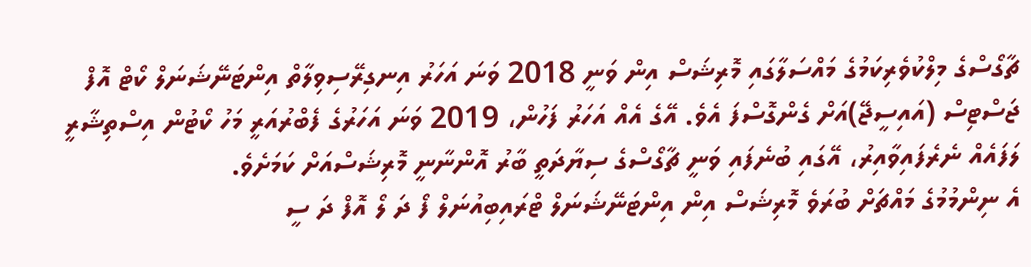ޗާގޯސްގެ މިލްކުވެރިކަމުގެ މައްސަލާގައި މޮރިޝަސް އިން ވަނީ 2018 ވަނަ އަހަރު އިނގިރޭސިވިލާތް އިންޓަނޭޝަނަލް ކޯޓް އޮފް ޖަސްޓިސް (އައިސީޖޭ)އަށް ގެންގޮސްފަ އެވެ. އޭގެ އެއް އަހަރު ފަހުން، 2019 ވަނަ އަހަރުގެ ފެބްރުއަރީ މަހު ކޯޓުން އިސްތިޝާރީ ލަފައެއް ނެރެފައިވާއިރު، އޭގައި ބުނެފައި ވަނީ ޗާގޯސްގެ ސިޔާދަތީ ބާރު އޮންނާނީ މޮރިޝަސްއަށް ކަމަށެވެ.
އެ ނިންމުމުގެ މައްޗަށް ބުރަވެ މޮރިޝަސް އިން އިންޓަނޭޝަނަލް ޓްރައިބިއުނަލް ފޯ ދަ ލޯ އޮފް ދަ ސީ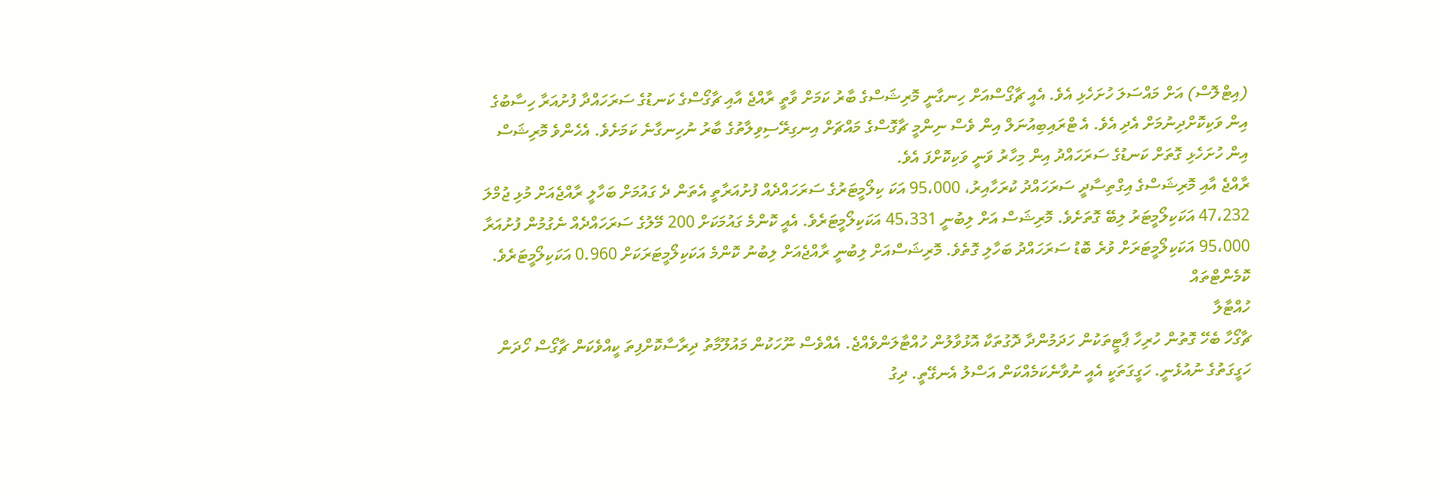(އިޓްލޮސް) އަށް މައްސަލަ ހުށަހެޅި އެވެ. އެއީ ޗާގޯސްއަށް ހިނގާނީ މޮރިޝަސްގެ ބާރު ކަމަށް ވާތީ ރާއްޖެ އާއި ޗާގޯސްގެ ކަނޑުގެ ސަރަހައްދާ ފުށުއަރާ ހިސާބުގެ އިން ވަކިކޮށްދިނުމަށް އެދި އެވެ. އެ ޓްރައިބިއުނަލް އިން ވެސް ނިންމީ ޗާގޮސްގެ މައްޗަށް އިނގިރޭސިވިލާތުގެ ބާރު ނުހިނގާނެ ކަމަށެވެ. އެހެންވެ މޮރިޝަސް އިން ހުށަހެޅި ގޮތަށް ކަނޑުގެ ސަރަހައްދު އިން މިހާރު ވަނީ ވަކިކޮށްފަ އެވެ.
ރާއްޖެ އާއި މޮރިޝަސްގެ އިގްތިސާދީ ސަރަހައްދު ކުރަހާއިރު، 95،000 އަކަ ކިލޯމީޓަރުގެ ސަރަހައްދެއް ފުށުއަރާތީ އެތަން ދެ ގައުމަށް ބަހާލީ ރާއްޖެއަށް މުޅި ޖުމްލަ 47،232 އަކަކިލޯމީޓަރު ލިބޭ ގޮތަށެވެ. މޮރިޝަސް އަށް ލިބުނީ 45،331 އަކަކިލޯމީޓަރެވެ. އެއީ ކޮންމެ ގައުމަކަށް 200 މޭލުގެ ސަރަހައްދެއް ނެގުމުން ފުށުއަރާ 95،000 އަކަކިލޯމީޓަރަށް ވުރެ ބޮޑު ސަރަހައްދު ބަހާލި ގޮތެވެ. މޮރިޝަސްއަށް ލިބުނީ ރާއްޖެއަށް ލިބުނު ކޮންމެ އަކަކިލޯމީޓަރަކަށް 0.960 އަކަކިލޯމީޓަރެވެ.
ކޮމެންޓްތައް
ހުއްޓާލާ
ޗާގޯހާ ބެހޭ ގޮތުން ހުރިހާ ޕާޓީތަކުން ހަދަމުންދާ ދޮގުތަކާ އޮޅުވާލުން ހުއްޓާލަންވެއްޖެ. އެއްވެސް ނޫހަކުން މައުލޫމާތު ދިރާސާކޮށްފިތަ ކީއްވެކަން ޗާގޯސް ހޯދަން ހަގީގަތުގެ ނުއުޅެނީ. ހަގީގަތަކީ އެއީ ނުވާނެކަމެއްކަން އަސްލު އެނގޭތީ. ދިގު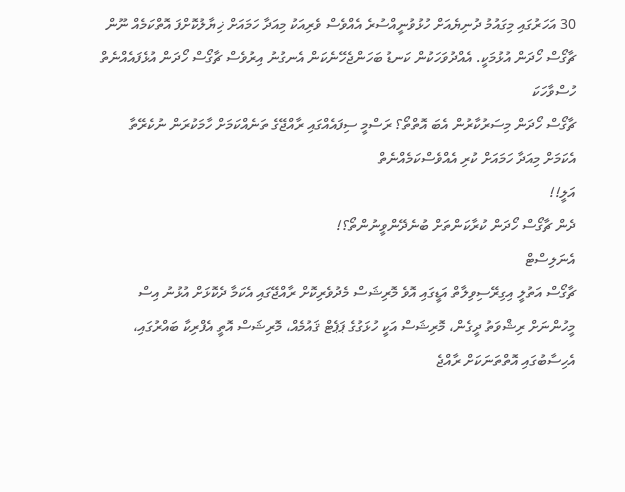30 އަހަރުގައި މިގައުމު ދުނިޔެއަށް ހުޅުވުނީއްސުރެ އެއްވެސް ވެރިއަކު މިއަދާ ހަމައަށް ޚިޔާލުކޮށްފަ އޮތްކަމެއް ނޫން ޗާގޯސް ހޯދަން އުޅުމަކީ. އެއްދުވަހަކުން ކަނޑު ބަހަންޖެހޭނެކަން އެނގުނު އިރުވެސް ޗާގޯސް ހޯދަން އުޅެފައެއްނެތް
ހުސްވާހަކަ
ޗާގޯސް ހޯދަން މިސަރުކާރުން އެބަ އޮތްތޯ؟ ރަސްމީ ސިފައެއްގައި ރާއްޖޭގެ ތަނެއްކަމަށް ހާމަކުރަން ނުކެރޭތާ އެކަމަށް މިއަދާ ހަމައަށް ކުރި އެއްވެސްކަމެއްނެތް
އަލީ!!
ދެން ޗާގޯސް ހޯދަން ކުރާކަންތަށް ބުނެދޭންވީނުންތޯ؟!
އެނަލިސްޓް
ޗާގޯސް އަތުލީ އިގިރޭސިވިލާތް އަޑީގައި އޮވެ މޮރިޝަސް މެދުވެރިކޮށް ރާއްޖޭގައި އެކަމާ ދެކޮޅަށް އުޅުނު އިސް މީހުންނަށް ރިޝްވަތު ދީގެން، މޮރިޝަސް އަކީ ހުޅަގުގެ ޕަޕެޓް ޤައުމެއް، މޮރިޝަސް އޮތީ އެފްރިކާ ބައްރުގައި، އެހިސާބުގައި އޮތްތަނަކަށް ރާއްޖެ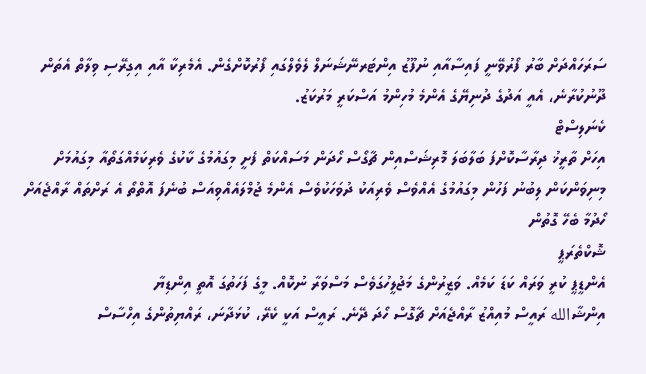ސަރަހައްދަށް ބާރު ފޯރުވޭނީ ފައިސާއާއި ނުފޫޒު އިންޓަރނޭޝަނަލް ލެވެލްގައި ފޯރުކޮށްގެން. އެމެރިކާ އާއި އިގިރޭސި ވިލާތް އެތަން ދޫނުކުރާނެ، އެއީ އަދުގެ ދުނިޔޭގެ އެންމެ މުހިންމު އަސްކަރީ މަރުކަޒު.
ކެނަލިސްޓް
އިހަށް ތާރީޚު ދިރާސާކޮށްފަ ބަލާބަލަ މޮރިޝަސްއިން ޗާގޯސް ހޯދަން މަސައްކަތް ފެށީ މިގައުމުގެ ކާކުގެ ވެރިކަމެއްގަތޯއާ މިގައުމަށް މިނިވަންކަން ލިބުނު ފަހުން މިގައުމުގެ އެއްވެސް ވެރިއަކު ދުވަހަކުވެސް އެންމެ ޖުމްލައެއްވިއަސް ބުނެފަ އޮތްތޯ އެ ރަށްތައް ރާއްޖެއަށް ހޯދުމާ ބެހޭ ގޮތުން
ޝޮކްތެރަޕީ
އެންޑީޕީ ކުރީ ވަރައް ކަޑަ ކަމެއް. ވަޒީރުންގެ މަޖުލީހުގަވެސް މަސްވަރާ ނުކޮއް. މީގެ ފަހަތުގަ އޮތީ އިންޑިޔާ
އިންޝާالله ރައީސް މުއިއްޒު ރާއްޖެއަށް ޗާގޮސް ހޯދަ ދޭނެ. ރައީސް އަކީ ކެރޭ، ކުޅަދާނަ، ރައްޔިތުންގެ އިހްސާސް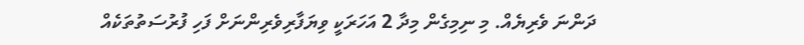ދަންނަ ވެރިޔެއް. މި ނިމިގެން މިދާ 2 އަހަރަކީ ވިޔަފާރިވެރިންނަށް ފަހި ފުރުސަތުތަކެއް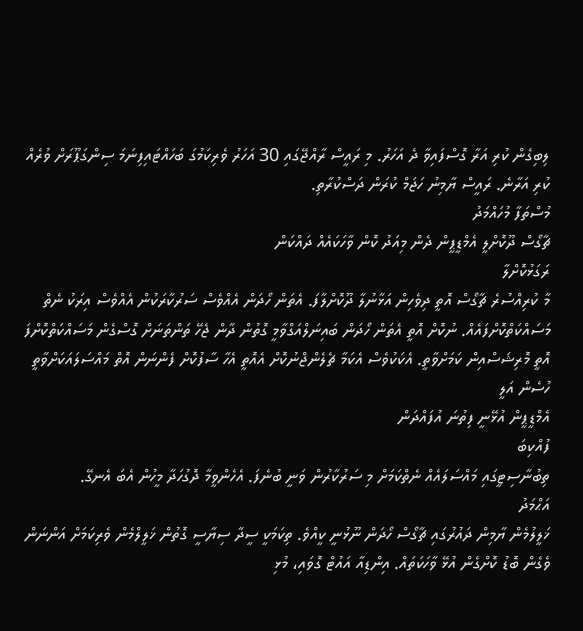ލިބިގެން ކުރި އަރާ ގޮސްފައިވާ ދެ އަހަރު. މި ރައީސް ރާއްޖޭގައި 30 އަހަރު ވެރިކަމުގަ ބަހައްޓައިފިނަމަ ސިންގަޕޫރަށް ވުރެއް ކުރި އަރާނެ. ރައީސް ޔާމިނު ހަޖަމް ކުރަން ދަސްކުރާތި.
މުސްތަފާ މުހައްމަދު
ޗާގޯސް ދޫކޮށްލީ އެމްޑީޕީން ދެން މިއަދު ކޮން ވާހަކައެއް ދައްކަން
ރަގަޅުކޮށްލާ
މާ ކުރިއްސުރެ ޗާގޯސް އޮތީ ދިވެހިން އަޅާނުލާ ދޫކޮށްލާފަ. އެތަން ހޯދަން އެއްވެސް ސަރުކާރަކުން އެއްވެސް އިރަކު ނެތް މަސައްކަތްކޮށްފައެއް. ނުކޮށް އޮތީ އެތަން ހޯދަން ބައިނަލްއަގްވާމީ ގޮތުން ދާން ޖެހޭ ތަންތަނަށް ގޮސްގެން މަސައްކަތްކޮށްފަ އޮތީ މޮރިޝަސްއިން ކަމަށްވާތީ. އެކަކުވެސް އެކަމާ ޗެލެންޖްނުކޮށް އެއޮތީ އެހާ ސާފުކޮށް ފެންނަން އޮތް މައްސަލައަކަށްވާތީ
ހުސެން އަލީ
އެމްޑީޕީން އުޅޭނީ ފިތުނަ އުފައްދަން
ފުއްކިބަ
ތިބުނާސިޓީގައި މައްސަލައެއް ނެތްކަމަށް މި ސަރުކާރުން ވަނީ ބުނެފަ. އެހެންވީމާ ދޮގުހަދާ މީހުން އެބަ އެނގޭ.
އަޙްމަދު
ޚަލީލުމެން ޔާމިން ދައުރުގައި ޗާގޯސް ހޯދަން ނޫޅުނީ ކީއްވެ. ތިކަމަކީ ސީދާ ސިޔާސީ ގޮތުން ޚަލީލްމެން ވެރިކަމަށް އަންނަން ވެގެން ބޮޑު ކޮށްގެން އުޅޭ ވާހަކަތައް. އިންޑިއާ އައުޓް ގޮވައި، މުޅި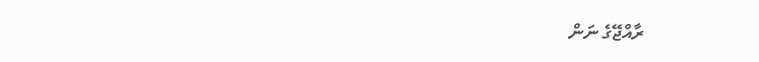ރާއްޖޭގެ ނަން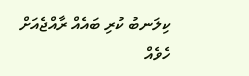ކިލަނބު ކުރި ބައެއް ރާއްޖެއަށް ހެވެއް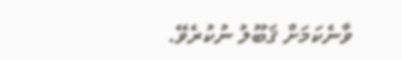ވާނެކަމަށް ޤަބޫލު ނުކުރެވޭ.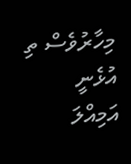މިހާރުވެސް ތި އުޅެނީ އަމިއްލަ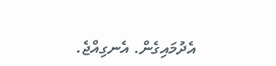އެދުމައިގެން. އެނގިއްޖެ.